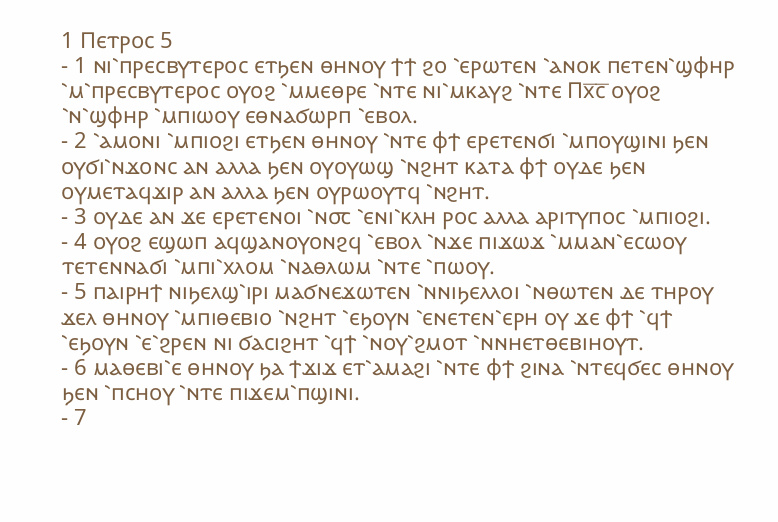1 Ⲡⲉⲧⲣⲟⲥ 5
- 1 ⲛⲓ⳿ⲡⲣⲉⲥⲃⲩⲧⲉⲣⲟⲥ ⲉⲧϧⲉⲛ ⲑⲏⲛⲟⲩ ϯϯ ϩⲟ ⳿ⲉⲣⲱⲧⲉⲛ ⳿ⲁⲛⲟⲕ ⲡⲉⲧⲉⲛ⳿ϣⲫⲏⲣ ⳿ⲙ⳿ⲡⲣⲉⲥⲃⲩⲧⲉⲣⲟⲥ ⲟⲩⲟϩ ⳿ⲙⲙⲉⲑⲣⲉ ⳿ⲛⲧⲉ ⲛⲓ⳿ⲙⲕⲁⲩϩ ⳿ⲛⲧⲉ Ⲡⲭ̅ⲥ̅ ⲟⲩⲟϩ ⳿ⲛ⳿ϣⲫⲏⲣ ⳿ⲙⲡⲓⲱⲟⲩ ⲉⲑⲛⲁϭⲱⲣⲡ ⳿ⲉⲃⲟⲗ.
- 2 ⳿ⲁⲙⲟⲛⲓ ⳿ⲙⲡⲓⲟϩⲓ ⲉⲧϧⲉⲛ ⲑⲏⲛⲟⲩ ⳿ⲛⲧⲉ ⲫϯ ⲉⲣⲉⲧⲉⲛϭⲓ ⳿ⲙⲡⲟⲩϣⲓⲛⲓ ϧⲉⲛ ⲟⲩϭⲓ⳿ⲛϫⲟⲛⲥ ⲁⲛ ⲁⲗⲗⲁ ϧⲉⲛ ⲟⲩⲟⲩⲱϣ ⳿ⲛϩⲏⲧ ⲕⲁⲧⲁ ⲫϯ ⲟⲩⲇⲉ ϧⲉⲛ ⲟⲩⲙⲉⲧⲁϥϫⲓⲣ ⲁⲛ ⲁⲗⲗⲁ ϧⲉⲛ ⲟⲩⲣⲱⲟⲩⲧϥ ⳿ⲛϩⲏⲧ.
- 3 ⲟⲩⲇⲉ ⲁⲛ ϫⲉ ⲉⲣⲉⲧⲉⲛⲟⲓ ⳿ⲛ⳪ ⳿ⲉⲛⲓ⳿ⲕⲗⲏ ⲣⲟⲥ ⲁⲗⲗⲁ ⲁⲣⲓⲧⲩⲡⲟⲥ ⳿ⲙⲡⲓⲟϩⲓ.
- 4 ⲟⲩⲟϩ ⲉϣⲱⲡ ⲁϥϣⲁⲛⲟⲩⲟⲛϩϥ ⳿ⲉⲃⲟⲗ ⳿ⲛϫⲉ ⲡⲓϫⲱϫ ⳿ⲙⲙⲁⲛ⳿ⲉⲥⲱⲟⲩ ⲧⲉⲧⲉⲛⲛⲁϭⲓ ⳿ⲙⲡⲓ⳿ⲭⲗⲟⲙ ⳿ⲛⲁⲑⲗⲱⲙ ⳿ⲛⲧⲉ ⳿ⲡⲱⲟⲩ.
- 5 ⲡⲁⲓⲣⲏϯ ⲛⲓϧⲉⲗϣ⳿ⲓⲣⲓ ⲙⲁϭⲛⲉϫⲱⲧⲉⲛ ⳿ⲛⲛⲓϧⲉⲗⲗⲟⲓ ⳿ⲛⲑⲱⲧⲉⲛ ⲇⲉ ⲧⲏⲣⲟⲩ ϫⲉⲗ ⲑⲏⲛⲟⲩ ⳿ⲙⲡⲓⲑⲉⲃⲓⲟ ⳿ⲛϩⲏⲧ ⳿ⲉϧⲟⲩⲛ ⳿ⲉⲛⲉⲧⲉⲛ⳿ⲉⲣⲏ ⲟⲩ ϫⲉ ⲫϯ ⳿ϥϯ ⳿ⲉϧⲟⲩⲛ ⳿ⲉ⳿ϩⲣⲉⲛ ⲛⲓ ϭⲁⲥⲓϩⲏⲧ ⳿ϥϯ ⳿ⲛⲟⲩ⳿ϩⲙⲟⲧ ⳿ⲛⲛⲏⲉⲧⲑⲉⲃⲓⲏⲟⲩⲧ.
- 6 ⲙⲁⲑⲉⲃⲓ⳿ⲉ ⲑⲏⲛⲟⲩ ϧⲁ ϯϫⲓϫ ⲉⲧ⳿ⲁⲙⲁϩⲓ ⳿ⲛⲧⲉ ⲫϯ ϩⲓⲛⲁ ⳿ⲛⲧⲉϥϭⲉⲥ ⲑⲏⲛⲟⲩ ϧⲉⲛ ⳿ⲡⲥⲏⲟⲩ ⳿ⲛⲧⲉ ⲡⲓϫⲉⲙ⳿ⲡϣⲓⲛⲓ.
- 7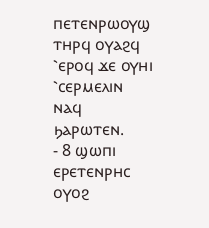ⲡⲉⲧⲉⲛⲣⲱⲟⲩϣ ⲧⲏⲣϥ ⲟⲩⲁϩϥ ⳿ⲉⲣⲟϥ ϫⲉ ⲟⲩⲏⲓ ⳿ⲥⲉⲣⲙⲉⲗⲓⲛ ⲛⲁϥ ϧⲁⲣⲱⲧⲉⲛ.
- 8 ϣⲱⲡⲓ ⲉⲣⲉⲧⲉⲛⲣⲏⲥ ⲟⲩⲟϩ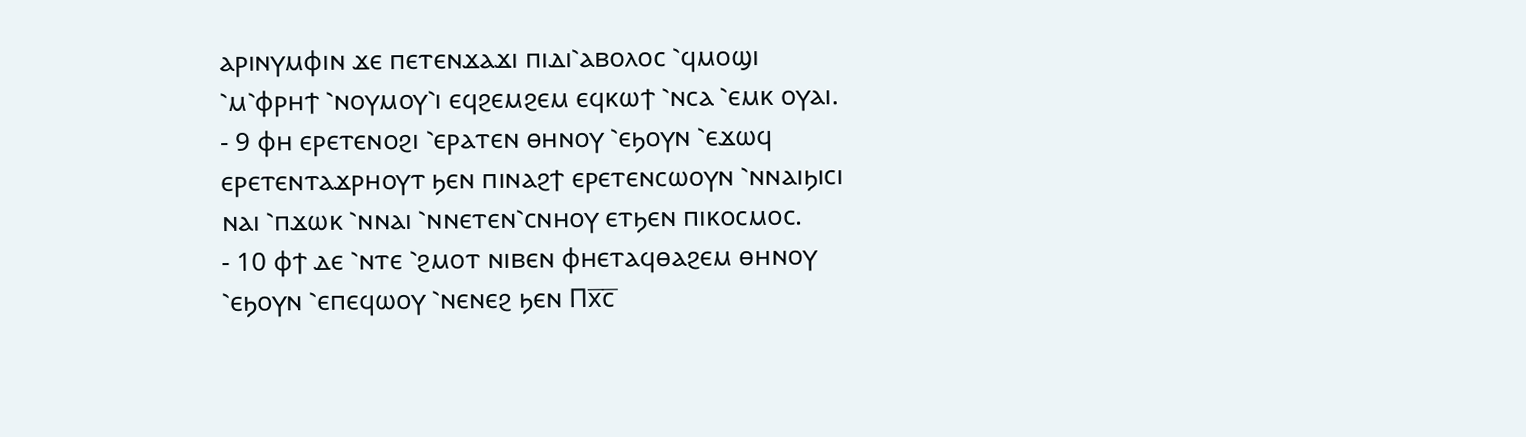ⲁⲣⲓⲛⲩⲙⲫⲓⲛ ϫⲉ ⲡⲉⲧⲉⲛϫⲁϫⲓ ⲡⲓⲇⲓ⳿ⲁⲃⲟⲗⲟⲥ ⳿ϥⲙⲟϣⲓ ⳿ⲙ⳿ⲫⲣⲏϯ ⳿ⲛⲟⲩⲙⲟⲩ⳿ⲓ ⲉϥϩⲉⲙϩⲉⲙ ⲉϥⲕⲱϯ ⳿ⲛⲥⲁ ⳿ⲉⲙⲕ ⲟⲩⲁⲓ.
- 9 ⲫⲏ ⲉⲣⲉⲧⲉⲛⲟϩⲓ ⳿ⲉⲣⲁⲧⲉⲛ ⲑⲏⲛⲟⲩ ⳿ⲉϧⲟⲩⲛ ⳿ⲉϫⲱϥ ⲉⲣⲉⲧⲉⲛⲧⲁϫⲣⲏⲟⲩⲧ ϧⲉⲛ ⲡⲓⲛⲁϩϯ ⲉⲣⲉⲧⲉⲛⲥⲱⲟⲩⲛ ⳿ⲛⲛⲁⲓϧⲓⲥⲓ ⲛⲁⲓ ⳿ⲡϫⲱⲕ ⳿ⲛⲛⲁⲓ ⳿ⲛⲛⲉⲧⲉⲛ⳿ⲥⲛⲏⲟⲩ ⲉⲧϧⲉⲛ ⲡⲓⲕⲟⲥⲙⲟⲥ.
- 10 ⲫϯ ⲇⲉ ⳿ⲛⲧⲉ ⳿ϩⲙⲟⲧ ⲛⲓⲃⲉⲛ ⲫⲏⲉⲧⲁϥⲑⲁϩⲉⲙ ⲑⲏⲛⲟⲩ ⳿ⲉϧⲟⲩⲛ ⳿ⲉⲡⲉϥⲱⲟⲩ ⳿ⲛⲉⲛⲉϩ ϧⲉⲛ Ⲡⲭ̅ⲥ̅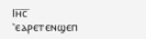Ⲓⲏ̅ⲥ̅ ⳿ⲉⲁⲣⲉⲧⲉⲛϣⲉⲡ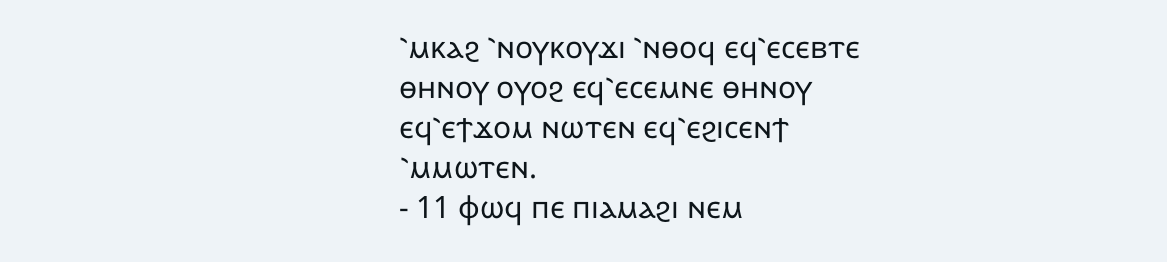⳿ⲙⲕⲁϩ ⳿ⲛⲟⲩⲕⲟⲩϫⲓ ⳿ⲛⲑⲟϥ ⲉϥ⳿ⲉⲥⲉⲃⲧⲉ ⲑⲏⲛⲟⲩ ⲟⲩⲟϩ ⲉϥ⳿ⲉⲥⲉⲙⲛⲉ ⲑⲏⲛⲟⲩ ⲉϥ⳿ⲉϯϫⲟⲙ ⲛⲱⲧⲉⲛ ⲉϥ⳿ⲉϩⲓⲥⲉⲛϯ ⳿ⲙⲙⲱⲧⲉⲛ.
- 11 ⲫⲱϥ ⲡⲉ ⲡⲓⲁⲙⲁϩⲓ ⲛⲉⲙ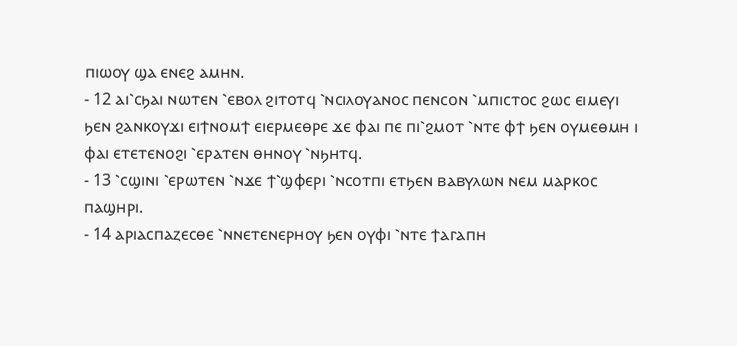ⲡⲓⲱⲟⲩ ϣⲁ ⲉⲛⲉϩ ⲁⲙⲏⲛ.
- 12 ⲁⲓ⳿ⲥϧⲁⲓ ⲛⲱⲧⲉⲛ ⳿ⲉⲃⲟⲗ ϩⲓⲧⲟⲧϥ ⳿ⲛⲥⲓⲗⲟⲩⲁⲛⲟⲥ ⲡⲉⲛⲥⲟⲛ ⳿ⲙⲡⲓⲥⲧⲟⲥ ϩⲱⲥ ⲉⲓⲙⲉⲩⲓ ϧⲉⲛ ϩⲁⲛⲕⲟⲩϫⲓ ⲉⲓϯⲛⲟⲙϯ ⲉⲓⲉⲣⲙⲉⲑⲣⲉ ϫⲉ ⲫⲁⲓ ⲡⲉ ⲡⲓ⳿ϩⲙⲟⲧ ⳿ⲛⲧⲉ ⲫϯ ϧⲉⲛ ⲟⲩⲙⲉⲑⲙⲏ ⲓ ⲫⲁⲓ ⲉⲧⲉⲧⲉⲛⲟϩⲓ ⳿ⲉⲣⲁⲧⲉⲛ ⲑⲏⲛⲟⲩ ⳿ⲛϧⲏⲧϥ.
- 13 ⳿ⲥϣⲓⲛⲓ ⳿ⲉⲣⲱⲧⲉⲛ ⳿ⲛϫⲉ ϯ⳿ϣⲫⲉⲣⲓ ⳿ⲛⲥⲟⲧⲡⲓ ⲉⲧϧⲉⲛ ⲃⲁⲃⲩⲗⲱⲛ ⲛⲉⲙ ⲙⲁⲣⲕⲟⲥ ⲡⲁϣⲏⲣⲓ.
- 14 ⲁⲣⲓⲁⲥⲡⲁⲍⲉⲥⲑⲉ ⳿ⲛⲛⲉⲧⲉⲛⲉⲣⲏⲟⲩ ϧⲉⲛ ⲟⲩⲫⲓ ⳿ⲛⲧⲉ ϯⲁⲅⲁⲡⲏ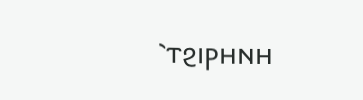⳿ⲧϩⲓⲣⲏⲛⲏ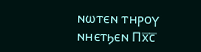ⲛⲱⲧⲉⲛ ⲧⲏⲣⲟⲩ ⲛⲏⲉⲧϧⲉⲛ Ⲡⲭ̅ⲥ̅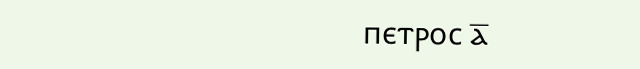ⲡⲉⲧⲣⲟⲥ ⲁ̅